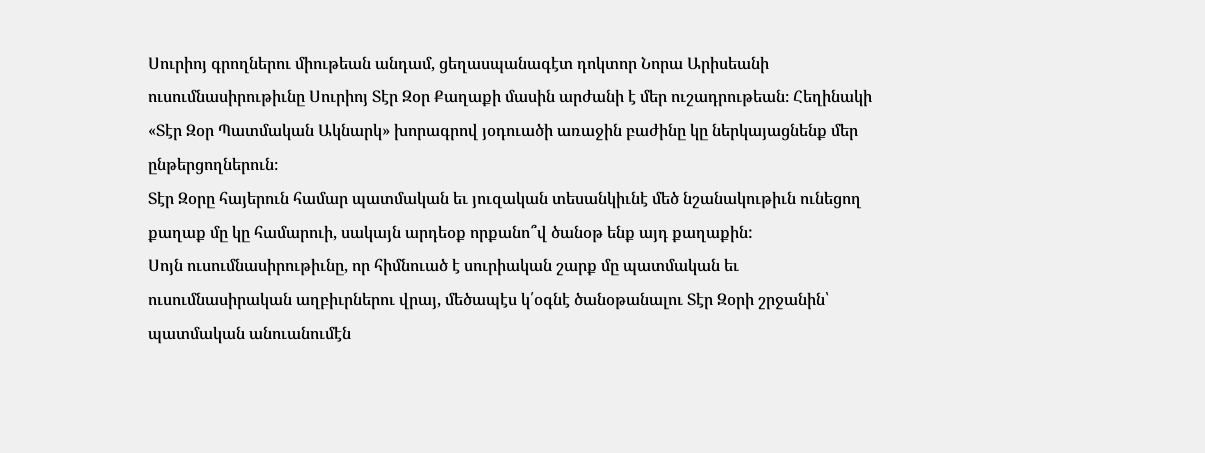Սուրիոյ գրողներու միութեան անդամ, ցեղասպանագէտ դոկտոր Նորա Արիսեանի ուսումնասիրութիւնը Սուրիոյ Տէր Զօր Քաղաքի մասին արժանի է մեր ուշադրութեան։ Հեղինակի «Տէր Զօր Պատմական Ակնարկ» խորագրով յօդուածի առաջին բաժինը կը ներկայացնենք մեր ընթերցողներուն։
Տէր Զօրը հայերուն համար պատմական եւ յուզական տեսանկիւնէ մեծ նշանակութիւն ունեցող քաղաք մը կը համարուի, սակայն արդեօք որքանո՞վ ծանօթ ենք այդ քաղաքին:
Սոյն ուսումնասիրութիւնը, որ հիմնուած է սուրիական շարք մը պատմական եւ ուսումնասիրական աղբիւրներու վրայ, մեծապէս կ՛օգնէ ծանօթանալու Տէր Զօրի շրջանին՝ պատմական անուանումէն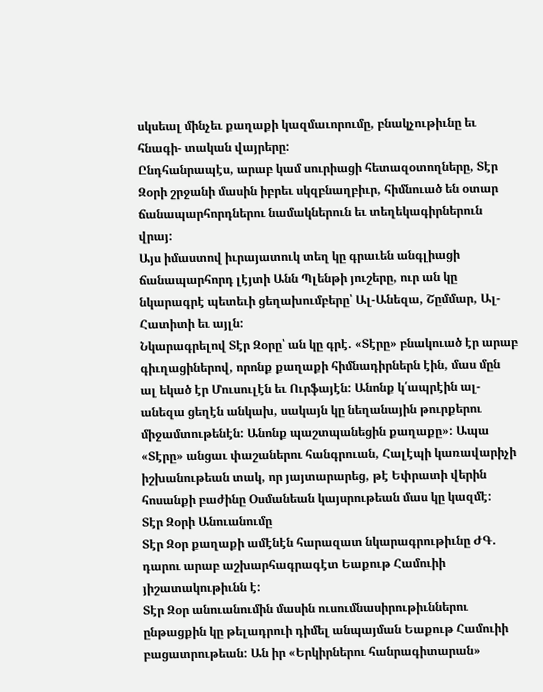սկսեալ մինչեւ քաղաքի կազմաւորումը, բնակչութիւնը եւ հնագի- տական վայրերը:
Ընդհանրապէս, արաբ կամ սուրիացի հետազօտողները, Տէր Զօրի շրջանի մասին իբրեւ սկզբնաղբիւր, հիմնուած են օտար ճանապարհորդներու նամակներուն եւ տեղեկագիրներուն վրայ:
Այս իմաստով իւրայատուկ տեղ կը գրաւեն անգլիացի ճանապարհորդ լէյտի Անն Պլենթի յուշերը, ուր ան կը նկարագրէ պետեւի ցեղախումբերը՝ Ալ-Անեզա, Շըմմար, Ալ-Հատիտի եւ այլն:
Նկարագրելով Տէր Զօրը՝ ան կը գրէ. «Տէրը» բնակուած էր արաբ գիւղացիներով, որոնք քաղաքի հիմնադիրներն էին, մաս մըն ալ եկած էր Մուսուլէն եւ Ուրֆայէն: Անոնք կ՛ապրէին ալ-անեզա ցեղէն անկախ, սակայն կը նեղանային թուրքերու միջամտութենէն: Անոնք պաշտպանեցին քաղաքը»: Ապա «Տէրը» անցաւ փաշաներու հանգրուան, Հալէպի կառավարիչի իշխանութեան տակ, որ յայտարարեց, թէ Եփրատի վերին հոսանքի բաժինը Օսմանեան կայսրութեան մաս կը կազմէ:
Տէր Զօրի Անուանումը
Տէր Զօր քաղաքի ամէնէն հարազատ նկարագրութիւնը ԺԳ. դարու արաբ աշխարհագրագէտ Եաքութ Համուիի յիշատակութիւնն է:
Տէր Զօր անուանումին մասին ուսումնասիրութիւններու ընթացքին կը թելադրուի դիմել անպայման Եաքութ Համուիի բացատրութեան: Ան իր «Երկիրներու հանրագիտարան»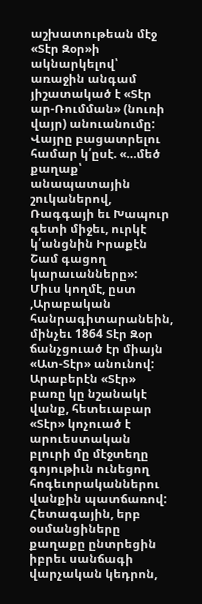աշխատութեան մէջ «Տէր Զօր»ի ակնարկելով՝ առաջին անգամ յիշատակած է «Տէր ար-Ռումման» (նուռի վայր) անուանումը:
Վայրը բացատրելու համար կ՛ըսէ. «…մեծ քաղաք՝ անապատային շուկաներով, Ռագգայի եւ Խապուր գետի միջեւ, ուրկէ կ՛անցնին Իրաքէն Շամ գացող կարաւանները»:
Միւս կողմէ, ըստ ,Արաբական հանրագիտարանեին, մինչեւ 1864 Տէր Զօր ճանչցուած էր միայն «Ատ-Տէր» անունով: Արաբերէն «Տէր» բառը կը նշանակէ վանք, հետեւաբար «Տէր» կոչուած է արուեստական բլուրի մը մէջտեղը գոյութիւն ունեցող հոգեւորականներու վանքին պատճառով:
Հետագային, երբ օսմանցիները քաղաքը ընտրեցին իբրեւ սանճագի վարչական կեդրոն,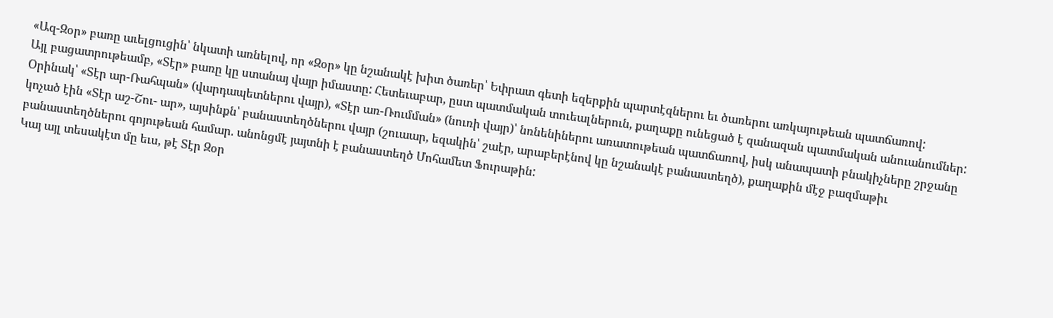«Ազ-Զօր» բառը աւելցուցին՝ նկատի առնելով, որ «Զօր» կը նշանակէ խիտ ծառեր՝ Եփրատ գետի եզերքին պարտէզներու եւ ծառերու առկայութեան պատճառով:
Այլ բացատրութեամբ, «Տէր» բառը կը ստանայ վայր իմաստը: Հետեւաբար, ըստ պատմական տուեալներուն, քաղաքը ունեցած է զանազան պատմական անուանումներ: Օրինակ՝ «Տէր ար-Ռահպան» (վարդապետներու վայր), «Տէր առ-Ռումման» (նուռի վայր)՝ նռնենիներու առատութեան պատճառով, իսկ անապատի բնակիչները շրջանը կոչած էին «Տէր աշ-Շու- ար», այսինքն՝ բանաստեղծներու վայր (շուաար, եզակին՝ շաէր, արաբերէնով կը նշանակէ բանաստեղծ), քաղաքին մէջ բազմաթիւ բանաստեղծներու գոյութեան համար. անոնցմէ յայտնի է բանաստեղծ Մոհամետ Ֆուրաթին:
Կայ այլ տեսակէտ մը եւս, թէ Տէր Զօր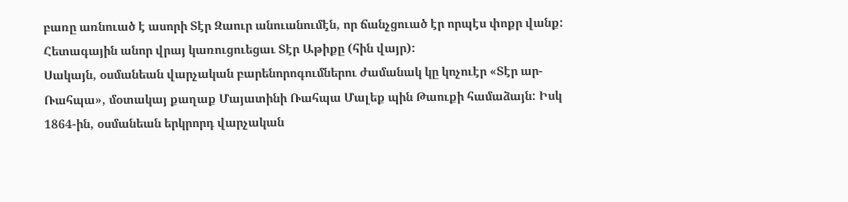բառը առնուած է ասորի Տէր Զաուր անուանումէն, որ ճանչցուած էր որպէս փոքր վանք: Հետագային անոր վրայ կառուցուեցաւ Տէր Աթիքը (հին վայր):
Սակայն, օսմանեան վարչական բարենորոգումներու ժամանակ կը կոչուէր «Տէր ար-Ռահպա», մօտակայ քաղաք Մայատինի Ռահպա Մալեք պին Թաուքի համաձայն: Իսկ 1864-ին, օսմանեան երկրորդ վարչական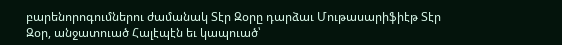բարենորոգումներու ժամանակ Տէր Զօրը դարձաւ Մութասարիֆիէթ Տէր Զօր, անջատուած Հալէպէն եւ կապուած՝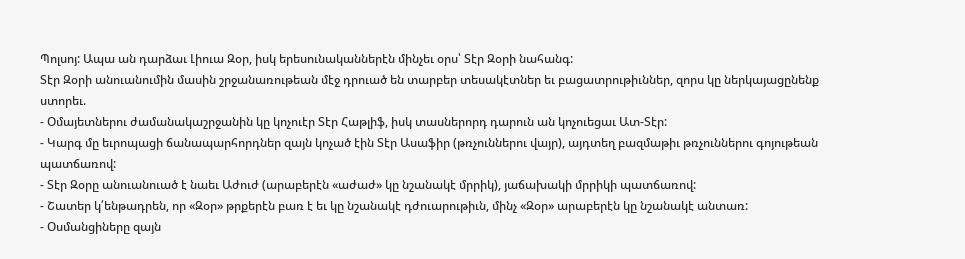Պոլսոյ: Ապա ան դարձաւ Լիուա Զօր, իսկ երեսունականներէն մինչեւ օրս՝ Տէր Զօրի նահանգ:
Տէր Զօրի անուանումին մասին շրջանառութեան մէջ դրուած են տարբեր տեսակէտներ եւ բացատրութիւններ, զորս կը ներկայացընենք ստորեւ.
- Օմայետներու ժամանակաշրջանին կը կոչուէր Տէր Հաթլիֆ, իսկ տասներորդ դարուն ան կոչուեցաւ Ատ-Տէր:
- Կարգ մը եւրոպացի ճանապարհորդներ զայն կոչած էին Տէր Ասաֆիր (թռչուններու վայր), այդտեղ բազմաթիւ թռչուններու գոյութեան պատճառով:
- Տէր Զօրը անուանուած է նաեւ Աժուժ (արաբերէն «աժաժ» կը նշանակէ մրրիկ), յաճախակի մրրիկի պատճառով:
- Շատեր կ՛ենթադրեն, որ «Զօր» թրքերէն բառ է եւ կը նշանակէ դժուարութիւն, մինչ «Զօր» արաբերէն կը նշանակէ անտառ:
- Օսմանցիները զայն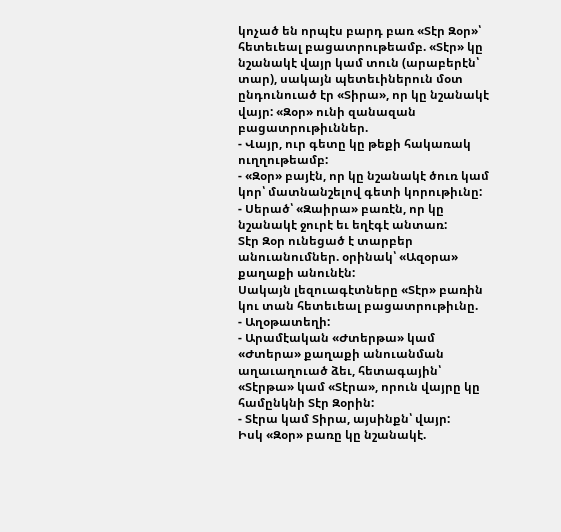կոչած են որպէս բարդ բառ «Տէր Զօր»՝ հետեւեալ բացատրութեամբ. «Տէր» կը նշանակէ վայր կամ տուն (արաբերէն՝ տար), սակայն պետեւիներուն մօտ ընդունուած էր «Տիրա», որ կը նշանակէ վայր: «Զօր» ունի զանազան բացատրութիւններ.
- Վայր, ուր գետը կը թեքի հակառակ ուղղութեամբ:
- «Զօր» բայէն, որ կը նշանակէ ծուռ կամ կոր՝ մատնանշելով գետի կորութիւնը:
- Սերած՝ «Զաիրա» բառէն, որ կը նշանակէ ջուրէ եւ եղէգէ անտառ:
Տէր Զօր ունեցած է տարբեր անուանումներ. օրինակ՝ «Ազօրա» քաղաքի անունէն:
Սակայն լեզուագէտները «Տէր» բառին կու տան հետեւեալ բացատրութիւնը.
- Աղօթատեղի:
- Արամէական «Ժտերթա» կամ «Ժտերա» քաղաքի անուանման աղաւաղուած ձեւ, հետագային՝ «Տէրթա» կամ «Տէրա», որուն վայրը կը համընկնի Տէր Զօրին:
- Տէրա կամ Տիրա, այսինքն՝ վայր:
Իսկ «Զօր» բառը կը նշանակէ.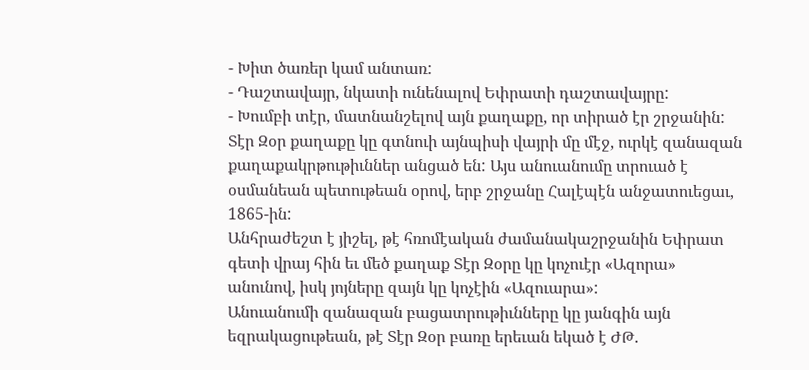- Խիտ ծառեր կամ անտառ:
- Դաշտավայր, նկատի ունենալով Եփրատի դաշտավայրը:
- Խումբի տէր, մատնանշելով այն քաղաքը, որ տիրած էր շրջանին:
Տէր Զօր քաղաքը կը գտնուի այնպիսի վայրի մը մէջ, ուրկէ զանազան քաղաքակրթութիւններ անցած են: Այս անուանումը տրուած է օսմանեան պետութեան օրով, երբ շրջանը Հալէպէն անջատուեցաւ, 1865-ին:
Անհրաժեշտ է յիշել, թէ հռոմէական ժամանակաշրջանին Եփրատ գետի վրայ հին եւ մեծ քաղաք Տէր Զօրը կը կոչուէր «Ազորա» անունով, իսկ յոյները զայն կը կոչէին «Ազուարա»:
Անուանումի զանազան բացատրութիւնները կը յանգին այն եզրակացութեան, թէ Տէր Զօր բառը երեւան եկած է ԺԹ.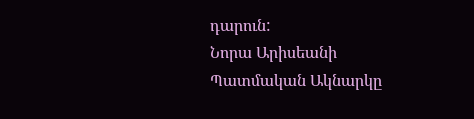դարուն:
Նորա Արիսեանի
Պատմական Ակնարկը